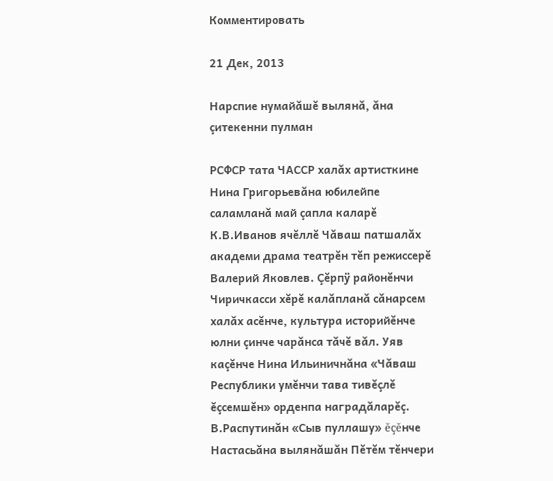Комментировать

21 Дек, 2013

Нарспие нумайăшĕ вылянă, ăна çитекенни пулман

РСФСР тата ЧАССР халăх артисткине Нина Григорьевăна юбилейпе саламланă май çапла каларĕ К.В.Иванов ячĕллĕ Чăваш патшалăх академи драма театрĕн тĕп режиссерĕ Валерий Яковлев. Çĕрпÿ районĕнчи Чиричкасси хĕрĕ калăпланă сăнарсем халăх асĕнче, культура историйĕнче юлни çинче чарăнса тăчĕ вăл. Уяв каçĕнче Нина Ильиничнăна «Чăваш Республики умĕнчи тава тивĕçлĕ ĕçсемшĕн» орденпа наградăларĕç. В.Распутинăн «Сыв пуллашу» ĕçĕнче Настасьăна вылянăшăн Пĕтĕм тĕнчери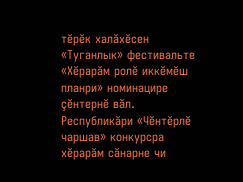тĕрĕк халăхĕсен «Туганлык» фестивальте «Хĕрарăм ролĕ иккĕмĕш планри» номинацире çĕнтернĕ вăл. Республикăри «Чĕнтĕрлĕ чаршав» конкурсра хĕрарăм сăнарне чи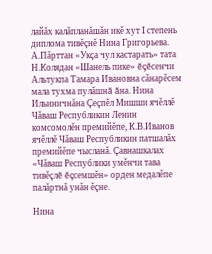лайăх калăпланăшăн икĕ хут I степень диплома тивĕçнĕ Нина Григорьева. А.Пăрттан «Укçа чул кастарать» тата Н.Колядан «Шанель пике» ĕçĕсенчи Альтукпа Тамара Ивановна сăнарĕсем мала тухма пулăшнă ăна. Нина Ильиничнăна Çеçпĕл Мишши ячĕллĕ Чăваш Республикин Ленин комсомолĕн премийĕпе, К.В.Иванов ячĕллĕ Чăваш Республикин патшалăх премийĕпе чысланă. Çавнашкалах «Чăваш Республики умĕнчи тава тивĕçлĕ ĕçсемшĕн» орден медалĕпе палăртнă унăн ĕçне.

Нина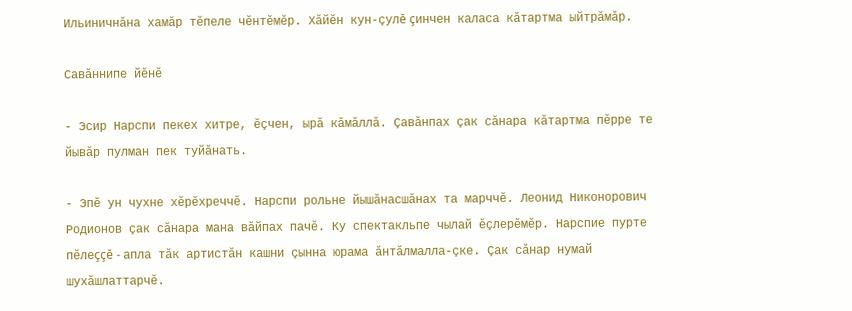Ильиничнăна хамăр тĕпеле чĕнтĕмĕр. Хăйĕн кун-çулĕ çинчен каласа кăтартма ыйтрăмăр.

Савăннипе йĕнĕ

- Эсир Нарспи пекех хитре, ĕçчен, ырă кăмăллă. Çавăнпах çак сăнара кăтартма пĕрре те йывăр пулман пек туйăнать.

- Эпĕ ун чухне хĕрĕхреччĕ. Нарспи рольне йышăнасшăнах та марччĕ. Леонид Никонорович Родионов çак сăнара мана вăйпах пачĕ. Ку спектакльпе чылай ĕçлерĕмĕр. Нарспие пурте пĕлеççĕ - апла тăк артистăн кашни çынна юрама ăнтăлмалла-çке. Çак сăнар нумай шухăшлаттарчĕ.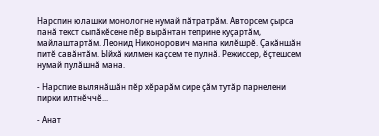Нарспин юлашки монологне нумай пăтратрăм. Авторсем çырса панă текст сыпăкĕсене пĕр вырăнтан теприне куçартăм, майлаштартăм. Леонид Никонорович манпа килĕшрĕ. Çакăншăн питĕ савăнтăм. Ыйхă килмен каçсем те пулнă. Режиссер, ĕçтешсем нумай пулăшнă мана.

- Нарспие вылянăшăн пĕр хĕрарăм сире çăм тутăр парнелени пирки илтнĕччĕ...

- Анат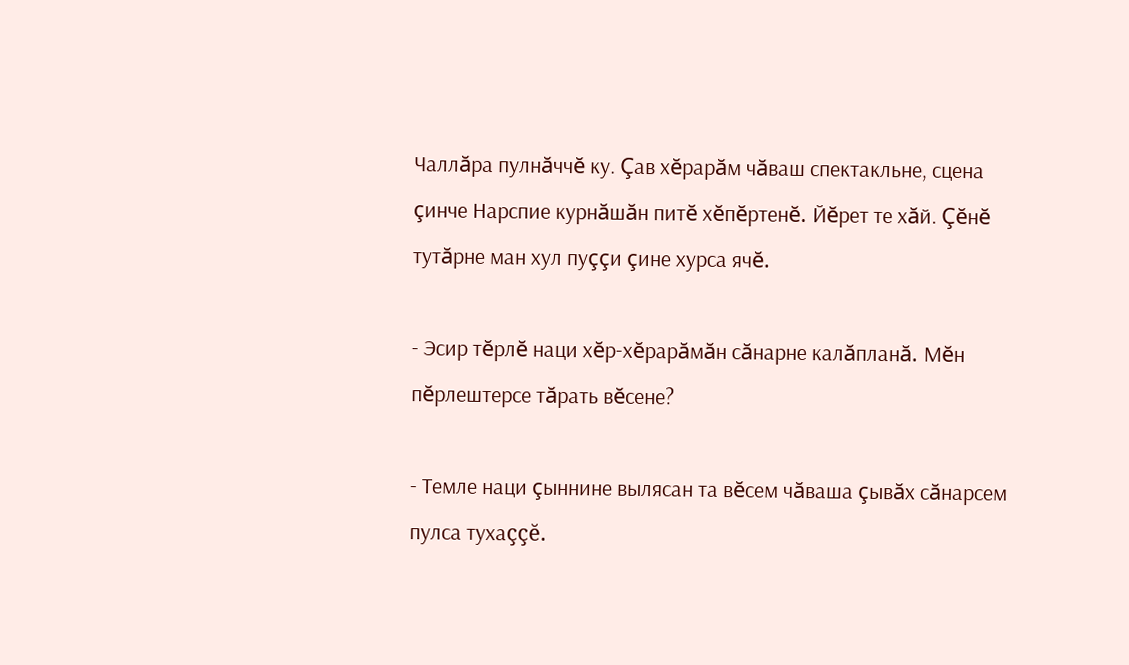Чаллăра пулнăччĕ ку. Çав хĕрарăм чăваш спектакльне, сцена çинче Нарспие курнăшăн питĕ хĕпĕртенĕ. Йĕрет те хăй. Çĕнĕ тутăрне ман хул пуççи çине хурса ячĕ.

- Эсир тĕрлĕ наци хĕр-хĕрарăмăн сăнарне калăпланă. Мĕн пĕрлештерсе тăрать вĕсене?

- Темле наци çыннине вылясан та вĕсем чăваша çывăх сăнарсем пулса тухаççĕ.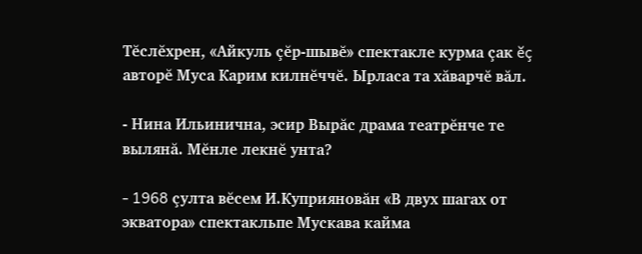Тĕслĕхрен, «Айкуль çĕр-шывĕ» спектакле курма çак ĕç авторĕ Муса Карим килнĕччĕ. Ырласа та хăварчĕ вăл.

- Нина Ильинична, эсир Вырăс драма театрĕнче те вылянă. Мĕнле лекнĕ унта?

- 1968 çулта вĕсем И.Куприяновăн «В двух шагах от экватора» спектакльпе Мускава кайма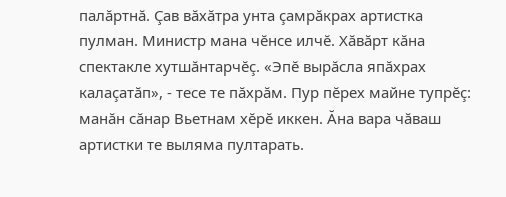палăртнă. Çав вăхăтра унта çамрăкрах артистка пулман. Министр мана чĕнсе илчĕ. Хăвăрт кăна спектакле хутшăнтарчĕç. «Эпĕ вырăсла япăхрах калаçатăп», - тесе те пăхрăм. Пур пĕрех майне тупрĕç: манăн сăнар Вьетнам хĕрĕ иккен. Ăна вара чăваш артистки те выляма пултарать.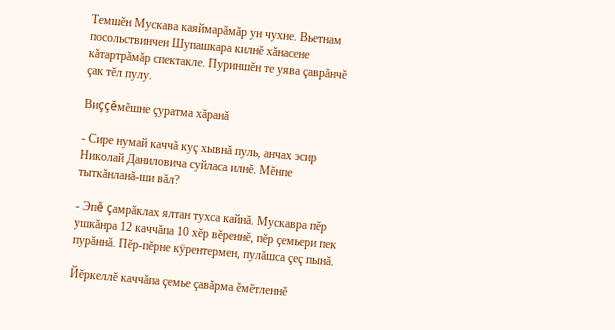Темшĕн Мускава каяймарăмăр ун чухне. Вьетнам посольствинчен Шупашкара килнĕ хăнасене кăтартрăмăр спектакле. Пуриншĕн те уява çаврăнчĕ çак тĕл пулу.

Виççĕмĕшне çуратма хăранă

- Сире нумай каччă куç хывнă пуль, анчах эсир Николай Даниловича суйласа илнĕ. Мĕнпе тыткăнланă-ши вăл?

- Эпĕ çамрăклах ялтан тухса кайнă. Мускавра пĕр ушкăнра 12 каччăпа 10 хĕр вĕреннĕ, пĕр çемьери пек пурăннă. Пĕр-пĕрне кÿрентермен, пулăшса çеç пынă.

Йĕркеллĕ каччăпа çемье çавăрма ĕмĕтленнĕ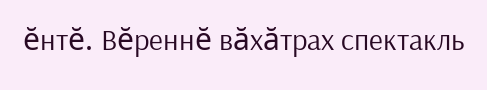ĕнтĕ. Вĕреннĕ вăхăтрах спектакль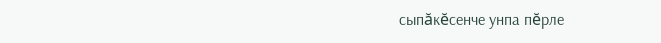сыпăкĕсенче унпа пĕрле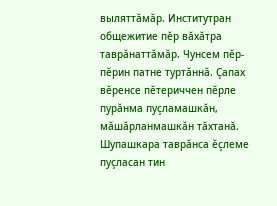выляттăмăр. Институтран общежитие пĕр вăхăтра таврăнаттăмăр. Чунсем пĕр-пĕрин патне туртăннă. Çапах вĕренсе пĕтериччен пĕрле пурăнма пуçламашкăн, мăшăрланмашкăн тăхтанă. Шупашкара таврăнса ĕçлеме пуçласан тин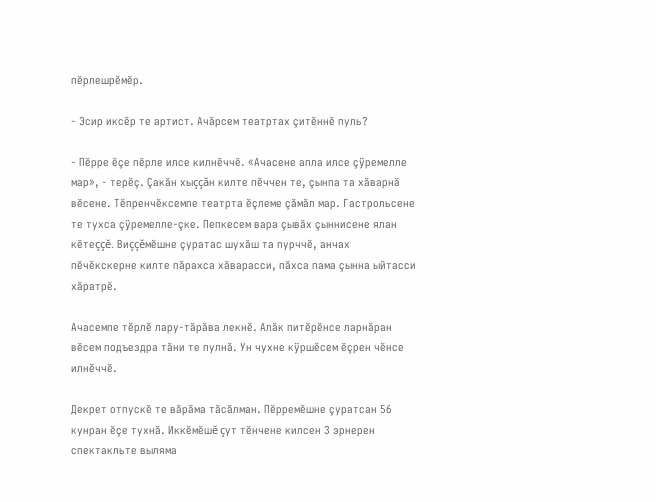пĕрлешрĕмĕр.

- Эсир иксĕр те артист. Ачăрсем театртах çитĕннĕ пуль?

- Пĕрре ĕçе пĕрле илсе килнĕччĕ. «Ачасене апла илсе çÿремелле мар», - терĕç. Çакăн хыççăн килте пĕччен те, çынпа та хăварнă вĕсене. Тĕпренчĕксемпе театрта ĕçлеме çăмăл мар. Гастрольсене те тухса çÿремелле-çке. Пепкесем вара çывăх çыннисене ялан кĕтеççĕ. Виççĕмĕшне çуратас шухăш та пурччĕ, анчах пĕчĕкскерне килте пăрахса хăварасси, пăхса пама çынна ыйтасси хăратрĕ.

Ачасемпе тĕрлĕ лару-тăрăва лекнĕ. Алăк питĕрĕнсе ларнăран вĕсем подъездра тăни те пулнă. Ун чухне кÿршĕсем ĕçрен чĕнсе илнĕччĕ.

Декрет отпускĕ те вăрăма тăсăлман. Пĕрремĕшне çуратсан 56 кунран ĕçе тухнă. Иккĕмĕшĕ çут тĕнчене килсен 3 эрнерен спектакльте выляма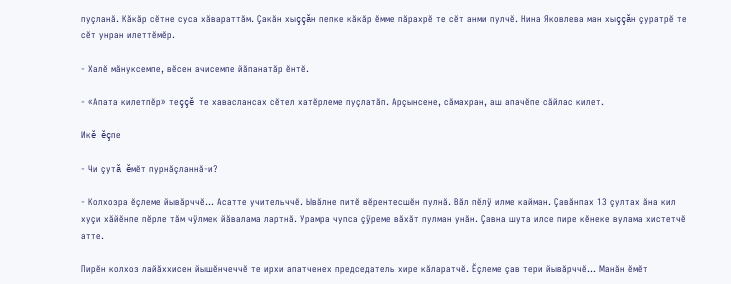пуçланă. Кăкăр сĕтне суса хăвараттăм. Çакăн хыççăн пепке кăкăр ĕмме пăрахрĕ те сĕт анми пулчĕ. Нина Яковлева ман хыççăн çуратрĕ те сĕт унран илеттĕмĕр.

- Халĕ мăнуксемпе, вĕсен ачисемпе йăпанатăр ĕнтĕ.

- «Апата килетпĕр» теççĕ те хаваслансах сĕтел хатĕрлеме пуçлатăп. Арçынсене, сăмахран, аш апачĕпе сăйлас килет.

Икĕ ĕçпе

- Чи çутă ĕмĕт пурнăçланнă-и?

- Колхозра ĕçлеме йывăрччĕ... Асатте учительччĕ. Ывăлне питĕ вĕрентесшĕн пулнă. Вăл пĕлÿ илме кайман. Çавăнпах 13 çултах ăна кил хуçи хăйĕнпе пĕрле тăм чÿлмек йăвалама лартнă. Урамра чупса çÿреме вăхăт пулман унăн. Çавна шута илсе пире кĕнеке вулама хистетчĕ атте.

Пирĕн колхоз лайăххисен йышĕнчеччĕ те ирхи апатченех председатель хире кăларатчĕ. Ĕçлеме çав тери йывăрччĕ... Манăн ĕмĕт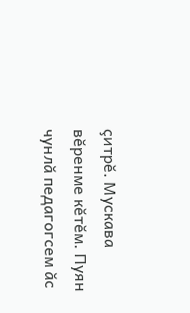çитрĕ. Мускава вĕренме кĕтĕм. Пуян чунлă педагогсем ăс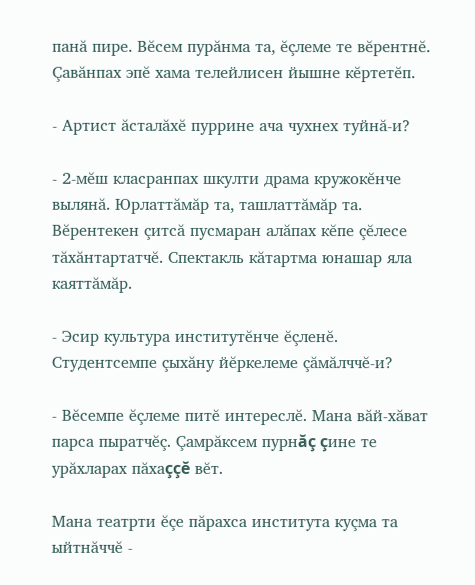панă пире. Вĕсем пурăнма та, ĕçлеме те вĕрентнĕ. Çавăнпах эпĕ хама телейлисен йышне кĕртетĕп.

- Артист ăсталăхĕ пуррине ача чухнех туйнă-и?

- 2-мĕш класранпах шкулти драма кружокĕнче вылянă. Юрлаттăмăр та, ташлаттăмăр та. Вĕрентекен çитсă пусмаран алăпах кĕпе çĕлесе тăхăнтартатчĕ. Спектакль кăтартма юнашар яла каяттăмăр.

- Эсир культура институтĕнче ĕçленĕ. Студентсемпе çыхăну йĕркелеме çăмăлччĕ-и?

- Вĕсемпе ĕçлеме питĕ интереслĕ. Мана вăй-хăват парса пыратчĕç. Çамрăксем пурнăç çине те урăхларах пăхаççĕ вĕт.

Мана театрти ĕçе пăрахса института куçма та ыйтнăччĕ -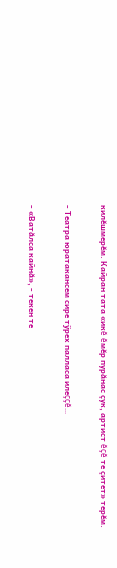килĕшмерĕм. Кайран тата «икĕ ĕмĕр пурăнас çук, артист ĕçĕ те çитет» терĕм.

- Театра юратакансем сире тÿрех палласа илеççĕ...

- «Ватăлса кайнă», - текен те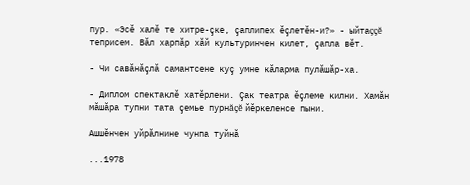пур. «Эсĕ халĕ те хитре-çке, çаплипех ĕçлетĕн-и?» - ыйтаççĕ теприсем. Вăл харпăр хăй культуринчен килет, çапла вĕт.

- Чи савăнăçлă самантсене куç умне кăларма пулăшăр-ха.

- Диплом спектаклĕ хатĕрлени. Çак театра ĕçлеме килни. Хамăн мăшăра тупни тата çемье пурнăçĕ йĕркеленсе пыни.

Ашшĕнчен уйрăлнине чунпа туйнă

...1978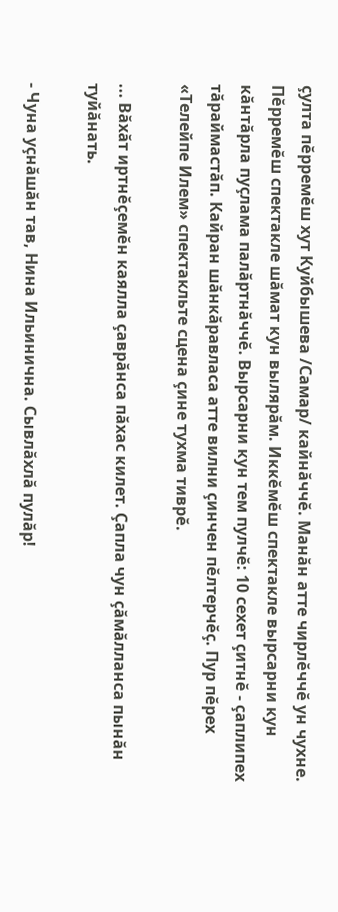çулта пĕрремĕш хут Куйбышева /Самар/ кайнăччĕ. Манăн атте чирлĕччĕ ун чухне. Пĕрремĕш спектакле шăмат кун вылярăм. Иккĕмĕш спектакле вырсарни кун кăнтăрла пуçлама палăртнăччĕ. Вырсарни кун тем пулчĕ: 10 сехет çитнĕ - çаплипех тăраймастăп. Кайран шăнкăравласа атте вилни çинчен пĕлтерчĕç. Пур пĕрех «Телейпе Илем» спектакльте сцена çине тухма тиврĕ.

... Вăхăт иртнĕçемĕн каялла çаврăнса пăхас килет. Çапла чун çăмăлланса пынăн туйăнать.

- Чуна уçнăшăн тав, Нина Ильинична. Сывлăхлă пулăр!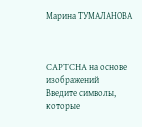Марина ТУМАЛАНОВА



CAPTCHA на основе изображений
Введите символы, которые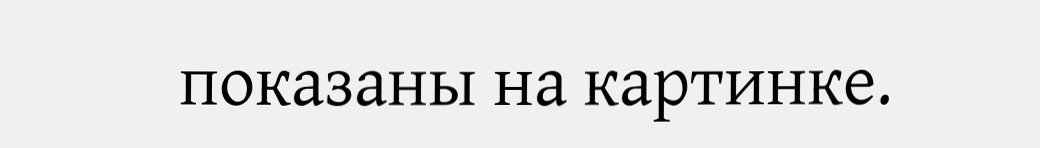показаны на картинке.